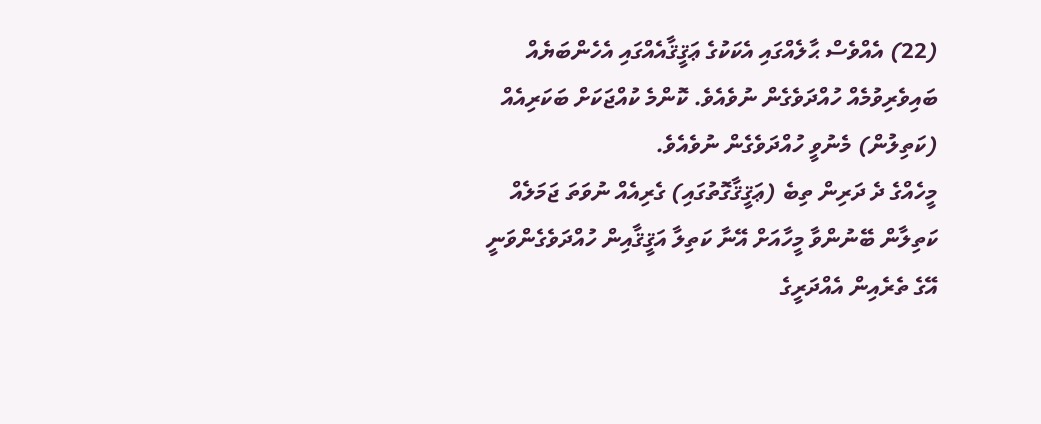(22) އެއްވެސް ޙާލެއްގައި އެކަކުގެ ޢަޤީޤާއެއްގައި އެހެންބަޔެއް ބައިވެރިވުމެއް ހުއްދަވެގެން ނުވެއެވެ. ކޮންމެ ކުއްޖަކަށް ބަކަރިއެއް (ކަތިލުން) މެނުވީ ހުއްދަވެގެން ނުވެއެވެ.
މީހެއްގެ ދެ ދަރިން ތިބެ (ޢަޤީޤާގޮތުގައި) ގެރިއެއް ނުވަތަ ޖަމަލެއް ކަތިލާން ބޭނުންވާ މީހާއަށް އޭނާ ކަތިލާ އަޤީޤާއިން ހުއްދަވެގެންވަނީ އޭގެ ތެރެއިން އެއްދަރީގެ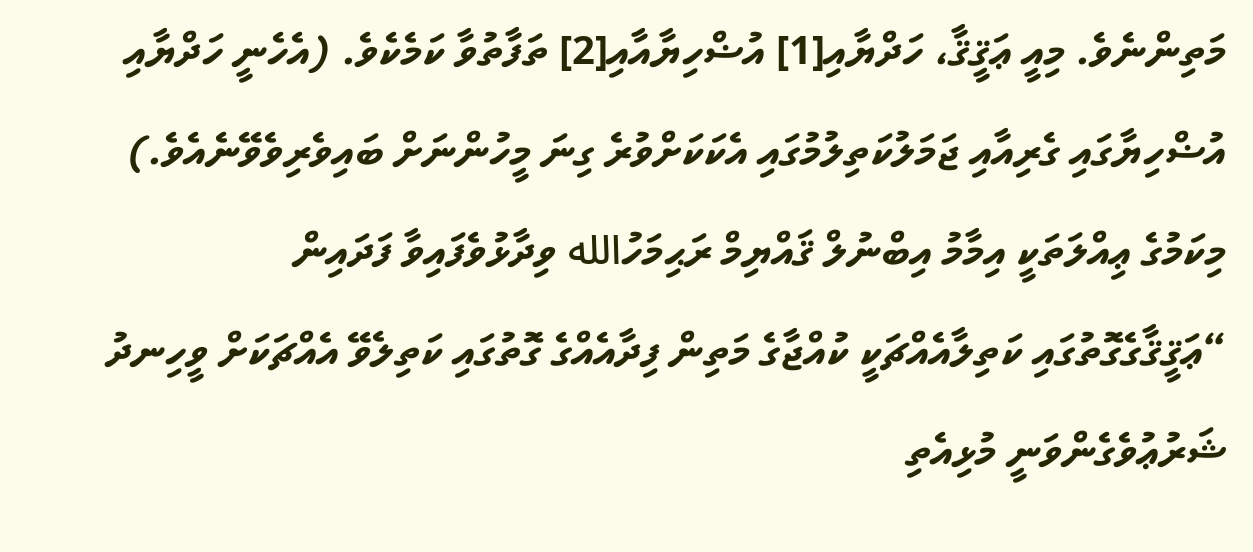މަތިންނެވެ. މިއީ ޢަޤީޤާ، ހަދްޔާއި[1] އުޟްހިޔާއާއި[2] ތަފާތުވާ ކަމެކެވެ. (އެހެނީ ހަދްޔާއި އުޟްހިޔާގައި ގެރިއާއި ޖަމަލުކަތިލުމުގައި އެކަކަށްވުރެ ގިނަ މީހުންނަށް ބައިވެރިވެވޭނެއެވެ.)
މިކަމުގެ ޢިއްލަތަކީ އިމާމު އިބްނުލް ޤައްޔިމް ރަޙިމަހުالله ވިދާޅުވެފައިވާ ފަދައިން “ޢަޤީޤާގެގޮތުގައި ކަތިލާއެއްޗަކީ ކުއްޖާގެ މަތިން ފިދާއެއްގެ ގޮތުގައި ކަތިލެވޭ އެއްޗަކަށް ވީހިނދު ޝަރުޢުވެގެންވަނީ މުޅިއެތި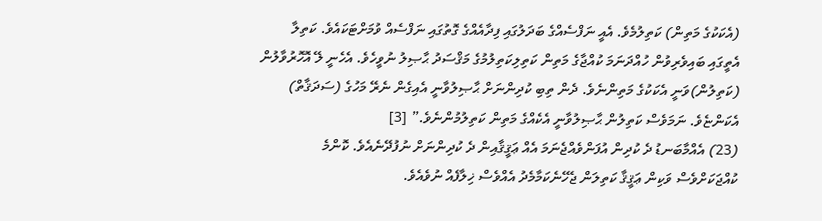(އެކަކުގެ މަތިން) ކަތިލުމެވެ. އެއީ ނަފްސެއްގެ ބަދަލުގައި ފިދާއެއްގެ ގޮތުގައި ނަފްސެއް ވުމަށްޓަކައެވެ. ކަތިލާ އެތީގައި ބައިވެރިވުން ހުއްދަނަމަ ކުއްޖާގެ މަތިން ކަތިލިކަތިލުމުގެ މަޤްސަދު ޙާޞިލު ނުވީހެވެ. އެހެނީ ލޭ އޮހޮރުވާލުން (ކަތިލުން)ވަނީ އެކަކުގެ މަތިންނެވެ. ދެން ތިބި ކުދިންނަށް ޙާޞިލުވާނީ އެއިގެން ނެރޭ މަހުގެ (ސަދަޤާތް) އެކަންޏެވެ. ނަމަވެސް ކަތިލުން ޙާޞިލުވާނީ އެކެއްގެ މަތިން ކަތިލުމުންނެވެ.” [3]
(23) އެއްމާބަނޑު ދެ ކުދިން އުފަންވެއްޖެނަމަ އެއް ޢަޤީޤާއިން ދެ ކުދިންނަށް ނުފުދޭނެއެވެ. ކޮންމެ ކުއްޖަކަށްވެސް ވަކިން ޢަޤީޤާ ކަތިލަން ޖެހޭނެކަމާމެދު އެއްވެސް ޚިލާފެއް ނުވެއެވެ.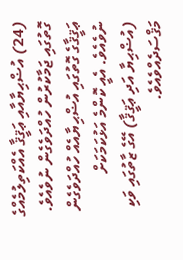(24) އުޟްޙިޔާއާއި ޢަޤީޤާ އެއްކަތިލުމެއްގެ ގޮތުގައި ޖަމާކުރުން ހުއްދަވެގެން ނުވެއެވެ. ޢަޤީޤާގެ ގޮތުގައި އުޟްޙިޔާއެއް ހުއްދަވެގެން ނުވެއެވެ. އެއީ ކޮންމެ އަޅުކަމަކަށް (އުޟްޙިޔާ އަދި ޢަޤީޤާ) އޭގެ ޒާތުގައި ވަކި މަޤްސަދެއްވެއެވެ.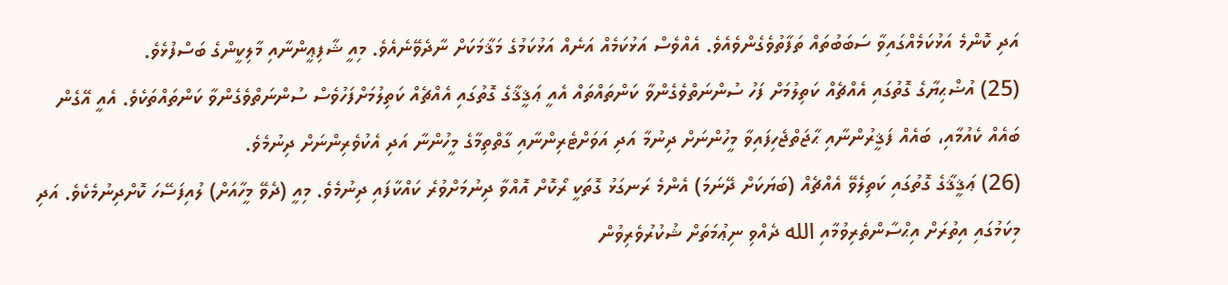އަދި ކޮންމެ އަޅުކަމެއްގައިވާ ސަބަބުތައް ތަފާތުވެގެންވެއެވެ. އެއްވެސް އަޅުކަމެއް އަނެއް އަޅުކަމުގެ މަޤާމަކަށް ނާދެވޭނެއެވެ. މިއީ ޝާފިޢީންނާއި މާލިކީންގެ ބަސްފުޅެވެ.
(25) އުޟްޙިޔާގެ ގޮތުގައި އެއްޗެއް ކަތިލުމަށް ފަހު ސުންނަތްވެގެންވާ ކަންތައްތައް އެއީ ޢަޤީޤާގެ ގޮތުގައި އެއްޗެއް ކަތިލުމަށްފަހުވެސް ސުންނަތްވެގެންވާ ކަންތައްތަކެވެ. އެއީ އޭގެން ބައެއް ކެއުމާއި، ބައެއް ފަޤީރުންނާއި ޙާޖަތްޖެހިފައިވާ މީހުންނަށް ދިނުމާ އަދި އަވަށްޓެރިންނާއި ގާތްތިމާގެ މީހުންނާ އަދި އެކުވެރިންނަށް ދިނުމެވެ.
(26) ޢަޤީޤާގެ ގޮތުގައި ކަތިލެވޭ އެއްޗެއް (ބަޔަކަށް ދޭނަމަ) އެންމެ ރަނގަޅު ގޮތަކީ ރޯކޮށް އޮއްވާ ދިނުމަށްވުރެ ކައްކާފައި ދިނުމެވެ. މިއީ (ދެވޭ މީހާއަށް) ލުއިފަސޭހަ ކޮށްދިނުމެކެވެ. އަދި މިކަމުގައި އިތުރަށް އިޙްސާންތެރިވުމާއި الله ދެއްވި ނިޢުމަތަށް ޝުކުރުވެރިވުން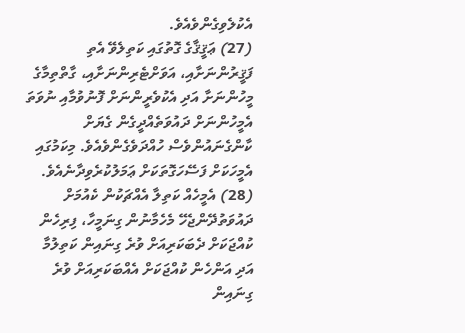އެކުލެވިގެންވެއެވެ.
(27) ޢަޤީޤާގެ ގޮތުގައި ކަތިލެވޭ އެތި ފަޤީރުންނަށާއި، އަވަށްޓެރިންނަށާއި، ގާތްތިމާގެ މީހުންނަށާ އަދި އެކުވެރީންނަށް ފޮނުވުމާއި ނުވަތަ އެމީހުންނަށް ދައުވަތެއްދީގެން ގެޔަށް ކާންގެނައުންވެސް ހުއްދަވެގެންވެއެވެ. މިކަމުގައި އެމީހަކަށް ފަސޭހަގޮތަކަށް ޢަމަލުކުރެވިދާނެއެވެ.
(28) އެމީހެއް ކަތިލާ އެއްޗަކުން ކެއުމަށް ދައުވަތުދޭންޖެހޭ މެހެމާނުން ގިނަމީހާ، ފިރިހެން ކުއްޖަކަށް ދެބަކަރިއަށް ވުރެ ގިނައިން ކަތިލުމާ އަދި އަންހެން ކުއްޖަކަށް އެއްބަކަރިއަށް ވުރެ ގިނައިން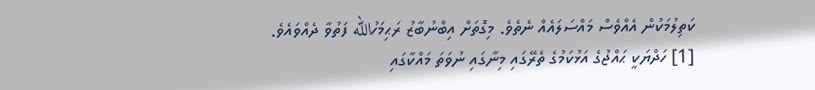ކަތިލުމަކުން އެއްވެސް މައްސަލައެއް ނެތެވެ. މިގޮތަށް އިބްނުބާޒު ރަޙިމަހުالله ފަތުވާ ދެއްވައެވެ.
[1] ހަދްޔަކީ ޙައްޖުގެ އަޅުކަމުގެ ތެރޭގައި މިނާގައި ނުވަތަ މައްކާގައި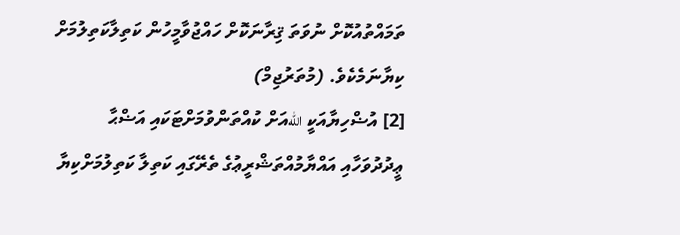ތަމައްތުއުކޮށް ނުވަތަ ޤިރާނަކޮށް ހައްޖުވާމީހުން ކަތިލާކަތިލުމަށް ކިޔާނަމެކެވެ. (މުތަރުޖިމް)
[2] އުޟްހިޔާއަކީ اللهއަށް ކުއްތަންވުމަށްޓަކައި އަޟްޙާ ޢީދުދުވަހާއި އައްޔާމުއްތަޝްރީޢުގެ ތެރޭގައި ކަތިލާ ކަތިލުމަށްކިޔާ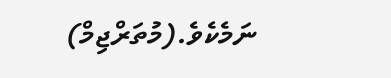ނަމެކެވެ.(މުތަރްޖިމް)